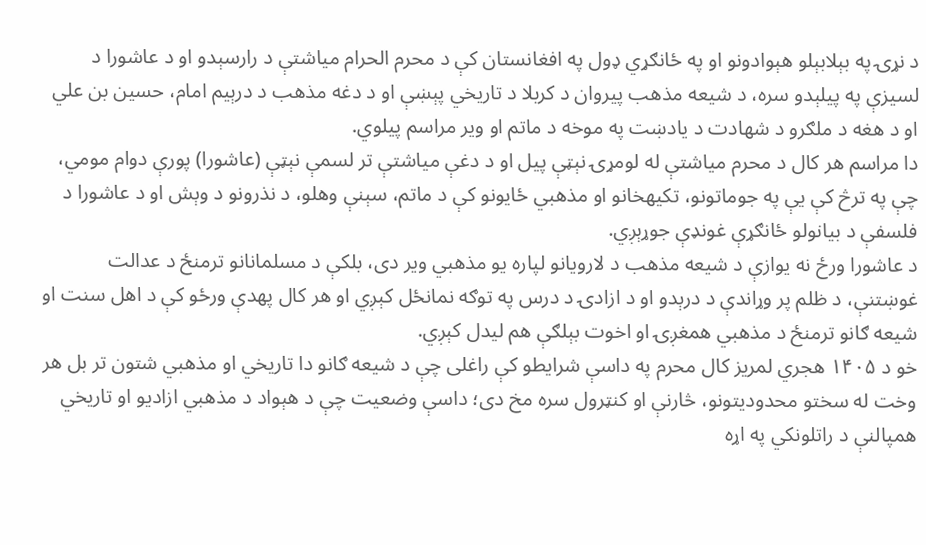د نړۍ په بېلابېلو هېوادونو او په ځانګړي ډول په افغانستان کې د محرم الحرام میاشتې د رارسېدو او د عاشورا د لسیزې په پیلېدو سره، د شیعه مذهب پیروان د کربلا د تاریخي پېښې او د دغه مذهب د درېیم امام، حسین بن علي او د هغه د ملګرو د شهادت د یادښت په موخه د ماتم او ویر مراسم پیلوي.
دا مراسم هر کال د محرم میاشتې له لومړۍ نېټې پیل او د دغې میاشتې تر لسمې نېټې (عاشورا) پورې دوام مومي، چې په ترڅ کې یې په جوماتونو، تکیهخانو او مذهبي ځایونو کې د ماتم، سېنې وهلو، د نذرونو د وېش او د عاشورا د فلسفې د بیانولو ځانګړې غونډې جوړېږي.
د عاشورا ورځ نه یوازې د شیعه مذهب د لارویانو لپاره یو مذهبي ویر دی، بلکې د مسلمانانو ترمنځ د عدالت غوښتنې، د ظلم پر وړاندې د درېدو او د ازادۍ د درس په توګه نمانځل کېږي او هر کال پهدې ورځو کې د اهل سنت او شیعه ګانو ترمنځ د مذهبي همغږۍ او اخوت بېلګې هم لیدل کېږي.
خو د ۱۴۰۵ هجري لمریز کال محرم په داسې شرایطو کې راغلی چې د شیعه ګانو دا تاریخي او مذهبي شتون تر بل هر وخت له سختو محدودیتونو، څارنې او کنټرول سره مخ دی؛ داسې وضعیت چې د هېواد د مذهبي ازادیو او تاریخي همپالنې د راتلونکي په اړه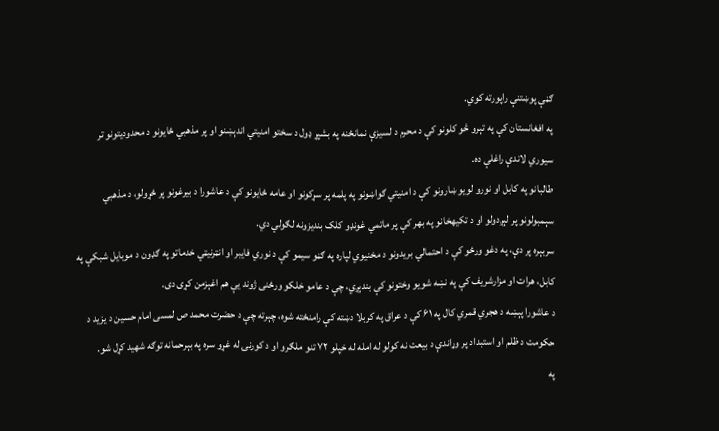ګڼې پوښتنې راپورته کوي.
په افغانستان کې په تېرو څو کلونو کې د محرم د لسیزې نمانځنه په بشپړ ډول د سختو امنیتي اندېښنو او پر مذهبي ځایونو د محدودیتونو تر سیوري لاندې راغلې ده.
طالبانو په کابل او نورو لویو ښارونو کې د امنیتي ګواښونو په پلمه پر سړکونو او عامه ځایونو کې د عاشورا د بیرغونو پر ځړولو، د مذهبي سېمبولونو پر لېږدولو او د تکیهخانو په بهر کې پر ماتمي غونډو کلک بندیزونه لګولي دي.
سربېره پر دې، په دغو ورځو کې د احتمالي بریدونو د مخنیوي لپاره په ګڼو سیمو کې د نوري فایبر او انټرنیټي خدماتو په ګډون د موبایل شبکې په کابل، هرات او مزارشریف کې په نښه شویو وختونو کې بندېږي، چې د عامو خلکو ورځنی ژوند یې هم اغېزمن کړی دی.
د عاشورا پېښه د هجري قمري کال په ۶۱ کې د عراق په کربلا دښته کې رامنځته شوه، چېرته چې د حضرت محمد ص لمسی امام حسین د یزید د حکومت د ظلم او استبداد پر وړاندې د بیعت نه کولو له امله له خپلو ۷۲ تنو ملګرو او د کورنۍ له غړو سره په بېرحمانه توګه شهید کړل شو.
په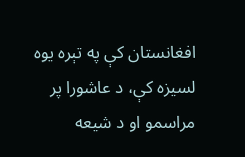افغانستان کې په تېره یوه لسیزه کې، د عاشورا پر مراسمو او د شیعه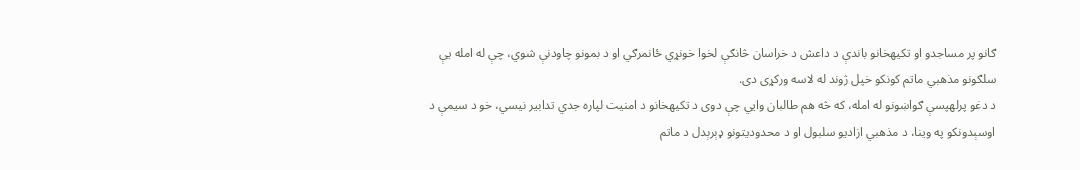ګانو پر مساجدو او تکیهخانو باندې د داعش د خراسان څانګې لخوا خونړي ځانمرګي او د بمونو چاودنې شوي، چې له امله یې سلګونو مذهبي ماتم کونکو خپل ژوند له لاسه ورکړی دی.
د دغو پرلهپسې ګواښونو له امله، که څه هم طالبان وایي چې دوی د تکیهخانو د امنیت لپاره جدي تدابیر نیسي، خو د سیمې د اوسېدونکو په وینا، د مذهبي ازادیو سلبول او د محدودیتونو ډېرېدل د ماتم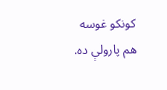کونکو غوسه هم پارولې ده.